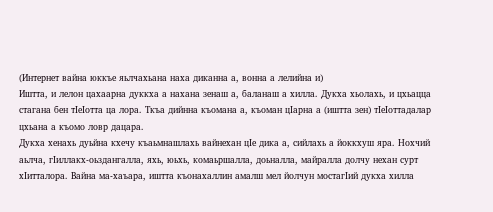(Интернет вайна юккъе яьлчахьана наха диканна а, вонна а лелийна и)
Иштта, и лелон цахаарна дуккха а нахана зенаш а, баланаш а хилла. Дукха хьолахь, и цхьацца стагана бен тIеIотта ца лора. Ткъа дийнна къомана а, къоман цIарна а (иштта зен) тIеIоттадалар цхьана а къомо ловр дацара.
Дукха хенахь дуьйна кхечу къаьмнашлахь вайнехан цIе дика а, сийлахь а йоккхуш яра. Нохчий аьлча, гIиллакх-оьздангалла, яхь, юьхь, комаьршалла, доьналла, майралла долчу нехан сурт хIитталора. Вайна ма-хаъара, иштта къонахаллин амалш мел йолчун мостагIий дукха хилла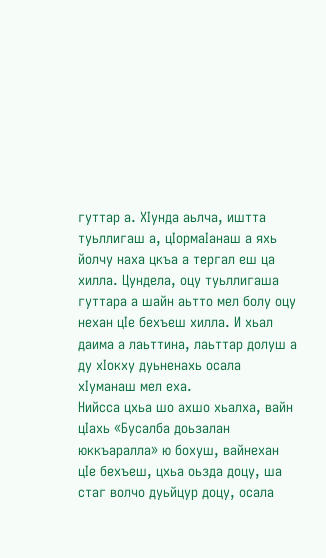гуттар а. ХIунда аьлча, иштта туьллигаш а, цIормаIанаш а яхь йолчу наха цкъа а тергал еш ца хилла. Цундела, оцу туьллигаша гуттара а шайн аьтто мел болу оцу нехан цIе бехъеш хилла. И хьал даима а лаьттина, лаьттар долуш а ду хIокху дуьненахь осала хIуманаш мел еха.
Нийсса цхьа шо ахшо хьалха, вайн цIахь «Бусалба доьзалан юккъаралла» ю бохуш, вайнехан цIе бехъеш, цхьа оьзда доцу, ша стаг волчо дуьйцур доцу, осала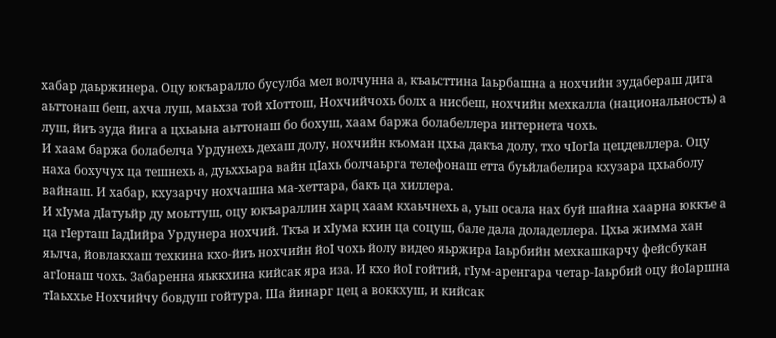хабар даьржинера. Оцу юкъаралло бусулба мел волчунна а, къаьсттина Iаьрбашна а нохчийн зудабераш дига аьттонаш беш, ахча луш, маьхза той хIоттош, Нохчийчохь болх а нисбеш, нохчийн мехкалла (национальность) а луш, йиъ зуда йига а цхьаьна аьттонаш бо бохуш, хаам баржа болабеллера интернета чохь.
И хаам баржа болабелча Урдунехь дехаш долу, нохчийн къоман цхьа дакъа долу, тхо чIогIа цецдевллера. Оцу наха бохучух ца тешнехь а, дуьххьара вайн цIахь болчаьрга телефонаш етта буьйлабелира кхузара цхьаболу вайнаш. И хабар, кхузарчу нохчашна ма-хеттара, бакъ ца хиллера.
И хIума дIатуьйр ду моьттуш, оцу юкъараллин харц хаам кхаьчнехь а, уьш осала нах буй шайна хаарна юккъе а ца гIерташ IадIийра Урдунера нохчий. Ткъа и хIума кхин ца соцуш, бале дала доладеллера. Цхьа жимма хан яьлча, йовлакхаш техкина кхо-йиъ нохчийн йоI чохь йолу видео яьржира Iаьрбийн мехкашкарчу фейсбукан агIонаш чохь. Забаренна яьккхина кийсак яра иза. И кхо йоI гойтий, гIум-аренгара четар-Iаьрбий оцу йоIаршна тIаьххье Нохчийчу бовдуш гойтура. Ша йинарг цец а воккхуш, и кийсак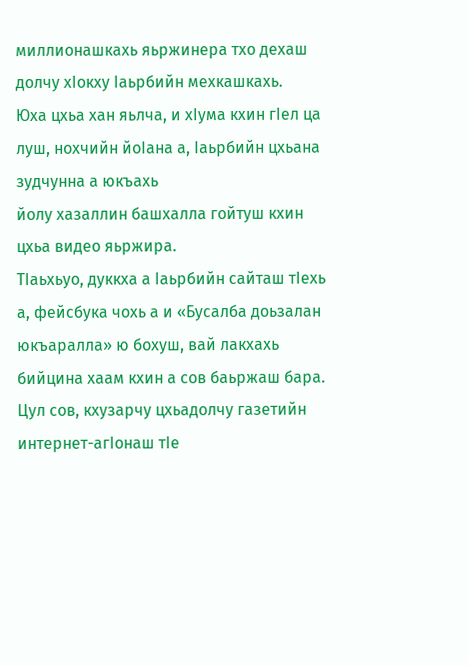миллионашкахь яьржинера тхо дехаш долчу хIокху Iаьрбийн мехкашкахь.
Юха цхьа хан яьлча, и хIума кхин гIел ца луш, нохчийн йоIана а, Iаьрбийн цхьана зудчунна а юкъахь
йолу хазаллин башхалла гойтуш кхин цхьа видео яьржира.
ТIаьхьуо, дуккха а Iаьрбийн сайташ тIехь а, фейсбука чохь а и «Бусалба доьзалан юкъаралла» ю бохуш, вай лакхахь бийцина хаам кхин а сов баьржаш бара. Цул сов, кхузарчу цхьадолчу газетийн интернет-агIонаш тIе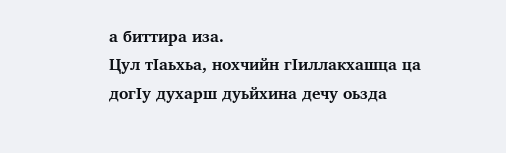а биттира иза.
Цул тIаьхьа, нохчийн гIиллакхашца ца догIу духарш дуьйхина дечу оьзда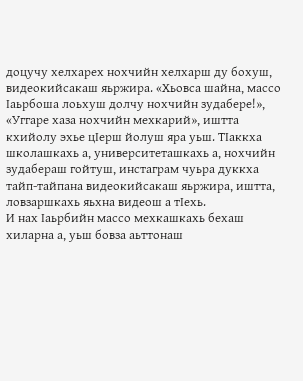доцучу хелхарех нохчийн хелхарш ду бохуш, видеокийсакаш яьржира. «Хьовса шайна, массо Iаьрбоша лоьхуш долчу нохчийн зудабере!», «Уггаре хаза нохчийн мехкарий», иштта кхийолу эхье цIерш йолуш яра уьш. ТIаккха школашкахь а, университеташкахь а, нохчийн зудабераш гойтуш, инстаграм чуьра дуккха тайп-тайпана видеокийсакаш яьржира, иштта, ловзаршкахь яьхна видеош а тIехь.
И нах Iаьрбийн массо мехкашкахь бехаш хиларна а, уьш бовза аьттонаш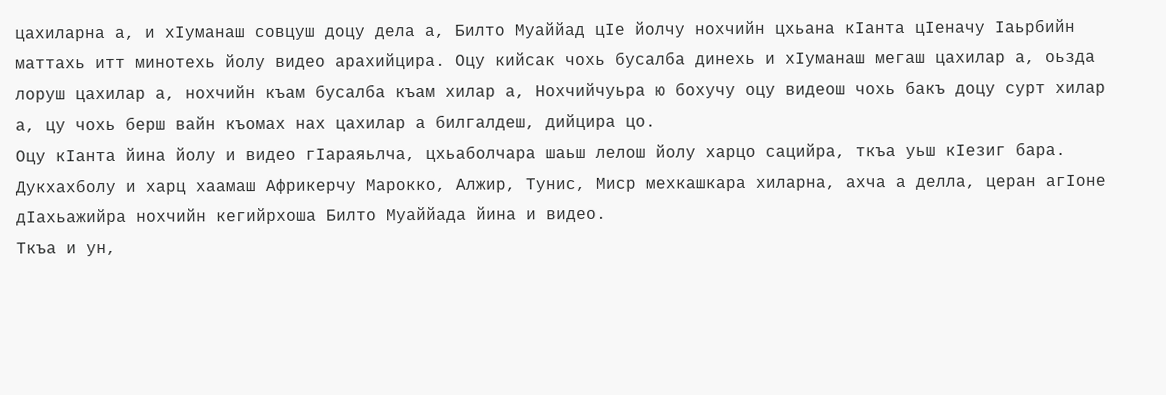цахиларна а, и хIуманаш совцуш доцу дела а, Билто Муаййад цIе йолчу нохчийн цхьана кIанта цIеначу Iаьрбийн маттахь итт минотехь йолу видео арахийцира. Оцу кийсак чохь бусалба динехь и хIуманаш мегаш цахилар а, оьзда лоруш цахилар а, нохчийн къам бусалба къам хилар а, Нохчийчуьра ю бохучу оцу видеош чохь бакъ доцу сурт хилар а, цу чохь берш вайн къомах нах цахилар а билгалдеш, дийцира цо.
Оцу кIанта йина йолу и видео гIараяьлча, цхьаболчара шаьш лелош йолу харцо сацийра, ткъа уьш кIезиг бара. Дукхахболу и харц хаамаш Африкерчу Марокко, Алжир, Тунис, Миср мехкашкара хиларна, ахча а делла, церан агIоне дIахьажийра нохчийн кегийрхоша Билто Муаййада йина и видео.
Ткъа и ун,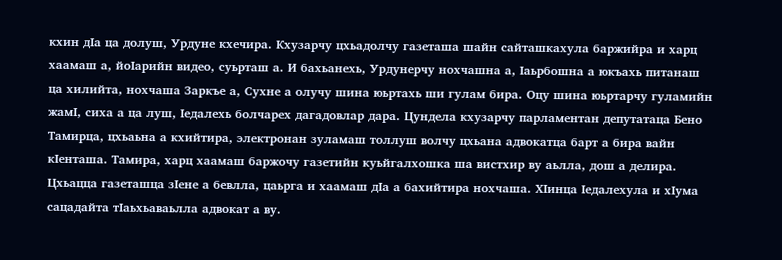кхин дIа ца долуш, Урдуне кхечира. Кхузарчу цхьадолчу газеташа шайн сайташкахула баржийра и харц хаамаш а, йоIарийн видео, суьрташ а. И бахьанехь, Урдунерчу нохчашна а, Iаьрбошна а юкъахь питанаш ца хилийта, нохчаша Заркъе а, Сухне а олучу шина юьртахь ши гулам бира. Оцу шина юьртарчу гуламийн жамI, сиха а ца луш, Iедалехь болчарех дагадовлар дара. Цундела кхузарчу парламентан депутатаца Бено Тамирца, цхьаьна а кхийтира, электронан зуламаш толлуш волчу цхьана адвокатца барт а бира вайн кIенташа. Тамира, харц хаамаш баржочу газетийн куьйгалхошка ша вистхир ву аьлла, дош а делира.
Цхьацца газеташца зIене а бевлла, цаьрга и хаамаш дIа а бахийтира нохчаша. ХIинца Iедалехула и хIума сацадайта тIаьхьаваьлла адвокат а ву.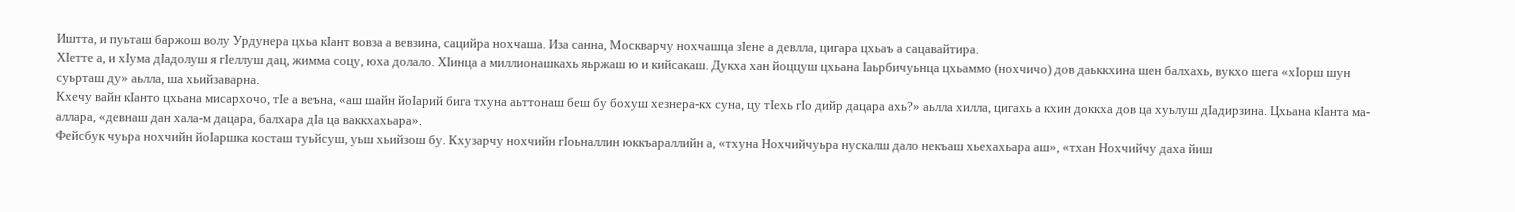Иштта, и пуьташ баржош волу Урдунера цхьа кIант вовза а вевзина, сацийра нохчаша. Иза санна, Москварчу нохчашца зIене а девлла, цигара цхьаъ а сацавайтира.
ХIетте а, и хIума дIадолуш я гIеллуш дац, жимма соцу, юха долало. ХIинца а миллионашкахь яьржаш ю и кийсакаш. Дукха хан йоццуш цхьана Iаьрбичуьнца цхьаммо (нохчичо) дов даьккхина шен балхахь, вукхо шега «хIорш шун суьрташ ду» аьлла, ша хьийзаварна.
Кхечу вайн кIанто цхьана мисархочо, тIе а веъна, «аш шайн йоIарий бига тхуна аьттонаш беш бу бохуш хезнера-кх суна, цу тIехь гIо дийр дацара ахь?» аьлла хилла, цигахь а кхин доккха дов ца хуьлуш дIадирзина. Цхьана кIанта ма-аллара, «девнаш дан хала-м дацара, балхара дIа ца ваккхахьара».
Фейсбук чуьра нохчийн йоIаршка косташ туьйсуш, уьш хьийзош бу. Кхузарчу нохчийн гIоьналлин юккъараллийн а, «тхуна Нохчийчуьра нускалш дало некъаш хьехахьара аш», «тхан Нохчийчу даха йиш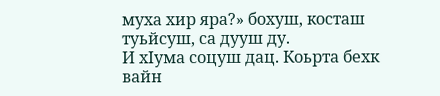муха хир яра?» бохуш, косташ туьйсуш, са дууш ду.
И хIума соцуш дац. Коьрта бехк вайн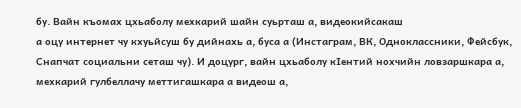бу. Вайн къомах цхьаболу мехкарий шайн суьрташ а, видеокийсакаш
а оцу интернет чу кхуьйсуш бу дийнахь а, буса а (Инстаграм, ВК, Одноклассники, Фейсбук, Снапчат социальни сеташ чу). И доцург, вайн цхьаболу кIентий нохчийн ловзаршкара а, мехкарий гулбеллачу меттигашкара а видеош а,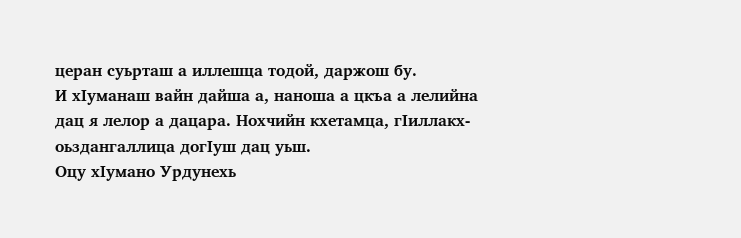церан суьрташ а иллешца тодой, даржош бу.
И хIуманаш вайн дайша а, наноша а цкъа а лелийна дац я лелор а дацара. Нохчийн кхетамца, гIиллакх-оьздангаллица догIуш дац уьш.
Оцу хIумано Урдунехь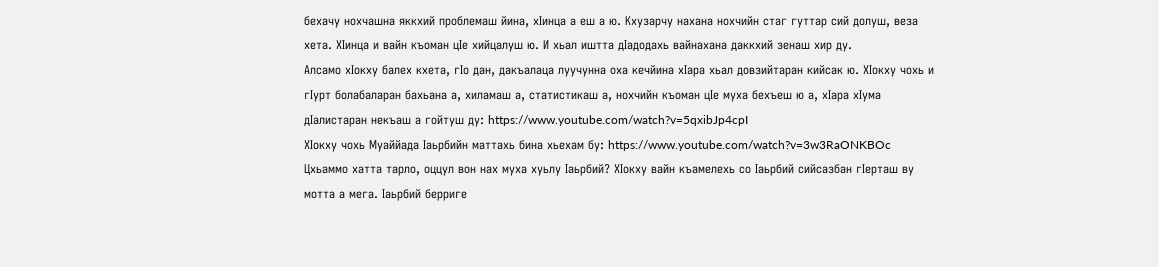бехачу нохчашна яккхий проблемаш йина, хIинца а еш а ю. Кхузарчу нахана нохчийн стаг гуттар сий долуш, веза хета. ХIинца и вайн къоман цIе хийцалуш ю. И хьал иштта дIадодахь вайнахана даккхий зенаш хир ду.
Алсамо хIокху балех кхета, гIо дан, дакъалаца луучунна оха кечйина хIара хьал довзийтаран кийсак ю. ХIокху чохь и гIурт болабаларан бахьана а, хиламаш а, статистикаш а, нохчийн къоман цIе муха бехъеш ю а, хIара хIума дIалистаран некъаш а гойтуш ду: https://www.youtube.com/watch?v=5qxibJp4cpI
ХIокху чохь Муаййада Iаьрбийн маттахь бина хьехам бу: https://www.youtube.com/watch?v=3w3RaONKBOc
Цхьаммо хатта тарло, оццул вон нах муха хуьлу Iаьрбий? ХIокху вайн къамелехь со Iаьрбий сийсазбан гIерташ ву мотта а мега. Iаьрбий берриге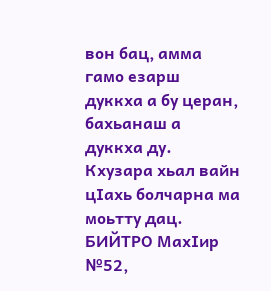вон бац, амма гамо езарш дуккха а бу церан, бахьанаш а дуккха ду. Кхузара хьал вайн цIахь болчарна ма моьтту дац.
БИЙТРО МахIир
№52,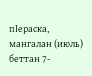пIераска, мангалан (июль) беттан 7-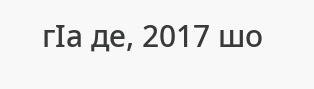гIа де, 2017 шо